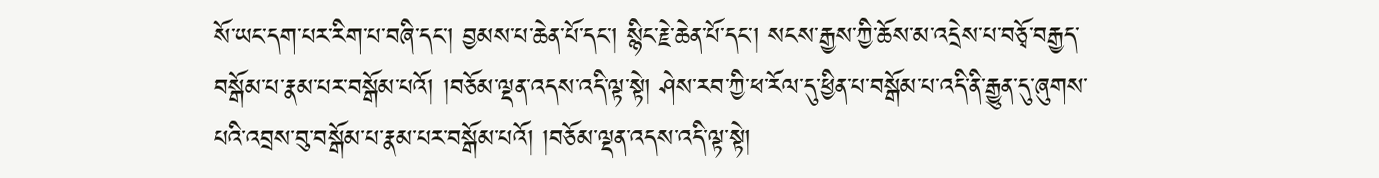སོ་ཡང་དག་པར་རིག་པ་བཞི་དང་། བྱམས་པ་ཆེན་པོ་དང་། སྙིང་རྗེ་ཆེན་པོ་དང་། སངས་རྒྱས་ཀྱི་ཆོས་མ་འདྲེས་པ་བཅྭོ་བརྒྱད་བསྒོམ་པ་རྣམ་པར་བསྒོམ་པའོ། །བཅོམ་ལྡན་འདས་འདི་ལྟ་སྟེ། ཤེས་རབ་ཀྱི་ཕ་རོལ་དུ་ཕྱིན་པ་བསྒོམ་པ་འདི་ནི་རྒྱུན་དུ་ཞུགས་པའི་འབྲས་བུ་བསྒོམ་པ་རྣམ་པར་བསྒོམ་པའོ། །བཅོམ་ལྡན་འདས་འདི་ལྟ་སྟེ།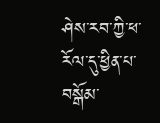ཤེས་རབ་ཀྱི་ཕ་རོལ་དུ་ཕྱིན་པ་བསྒོམ་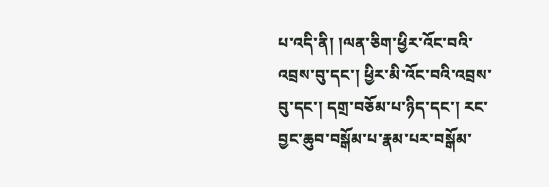པ་འདི་ནི། །ལན་ཅིག་ཕྱིར་འོང་བའི་འབྲས་བུ་དང་། ཕྱིར་མི་འོང་བའི་འབྲས་བུ་དང་། དགྲ་བཅོམ་པ་ཉིད་དང་། རང་བྱང་ཆུབ་བསྒོམ་པ་རྣམ་པར་བསྒོམ་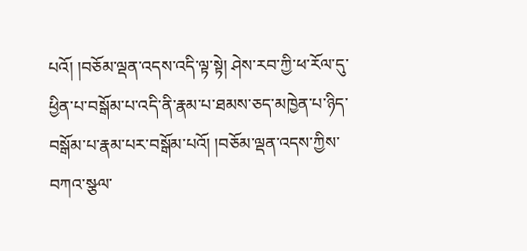པའོ། །བཅོམ་ལྡན་འདས་འདི་ལྟ་སྟེ། ཤེས་རབ་ཀྱི་ཕ་རོལ་དུ་ཕྱིན་པ་བསྒོམ་པ་འདི་ནི་རྣམ་པ་ཐམས་ཅད་མཁྱེན་པ་ཉིད་བསྒོམ་པ་རྣམ་པར་བསྒོམ་པའོ། །བཅོམ་ལྡན་འདས་ཀྱིས་བཀའ་སྩལ་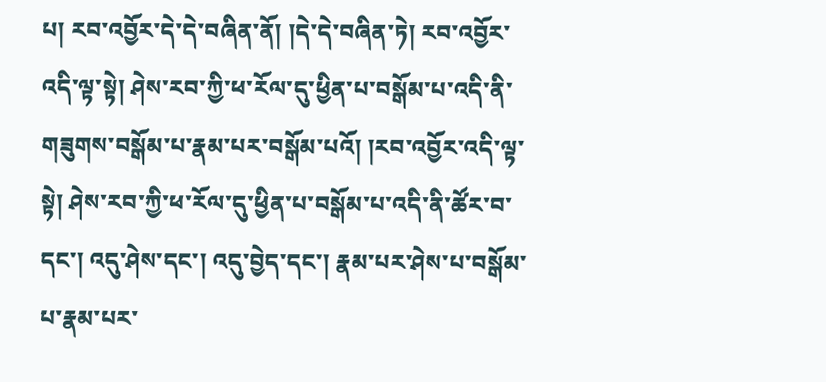པ། རབ་འབྱོར་དེ་དེ་བཞིན་ནོ། །དེ་དེ་བཞིན་ཏེ། རབ་འབྱོར་འདི་ལྟ་སྟེ། ཤེས་རབ་ཀྱི་ཕ་རོལ་དུ་ཕྱིན་པ་བསྒོམ་པ་འདི་ནི་གཟུགས་བསྒོམ་པ་རྣམ་པར་བསྒོམ་པའོ། །རབ་འབྱོར་འདི་ལྟ་སྟེ། ཤེས་རབ་ཀྱི་ཕ་རོལ་དུ་ཕྱིན་པ་བསྒོམ་པ་འདི་ནི་ཚོར་བ་དང་། འདུ་ཤེས་དང་། འདུ་བྱེད་དང་། རྣམ་པར་ཤེས་པ་བསྒོམ་པ་རྣམ་པར་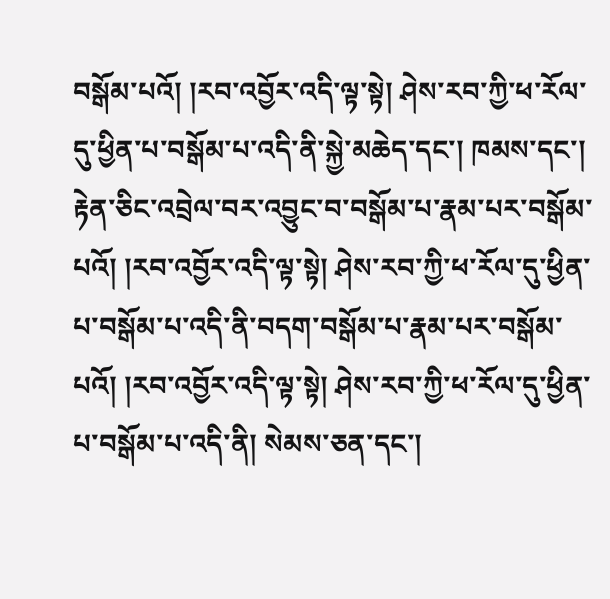བསྒོམ་པའོ། །རབ་འབྱོར་འདི་ལྟ་སྟེ། ཤེས་རབ་ཀྱི་ཕ་རོལ་དུ་ཕྱིན་པ་བསྒོམ་པ་འདི་ནི་སྐྱེ་མཆེད་དང་། ཁམས་དང་། རྟེན་ཅིང་འབྲེལ་བར་འབྱུང་བ་བསྒོམ་པ་རྣམ་པར་བསྒོམ་པའོ། །རབ་འབྱོར་འདི་ལྟ་སྟེ། ཤེས་རབ་ཀྱི་ཕ་རོལ་དུ་ཕྱིན་པ་བསྒོམ་པ་འདི་ནི་བདག་བསྒོམ་པ་རྣམ་པར་བསྒོམ་པའོ། །རབ་འབྱོར་འདི་ལྟ་སྟེ། ཤེས་རབ་ཀྱི་ཕ་རོལ་དུ་ཕྱིན་པ་བསྒོམ་པ་འདི་ནི། སེམས་ཅན་དང་།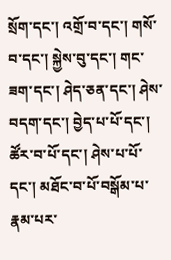སྲོག་དང་། འགྲོ་བ་དང་། གསོ་བ་དང་། སྐྱེས་བུ་དང་། གང་ཟག་དང་། ཤེད་ཅན་དང་། ཤེས་བདག་དང་། བྱེད་པ་པོ་དང་། ཚོར་བ་པོ་དང་། ཤེས་པ་པོ་དང་། མཐོང་བ་པོ་བསྒོམ་པ་རྣམ་པར་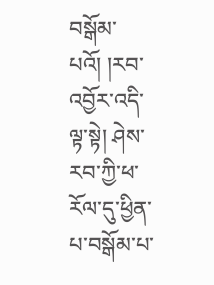བསྒོམ་པའོ། །རབ་འབྱོར་འདི་ལྟ་སྟེ། ཤེས་རབ་ཀྱི་ཕ་རོལ་དུ་ཕྱིན་པ་བསྒོམ་པ་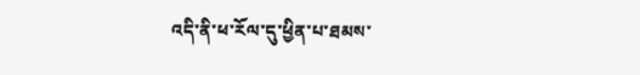འདི་ནི་ཕ་རོལ་དུ་ཕྱིན་པ་ཐམས་